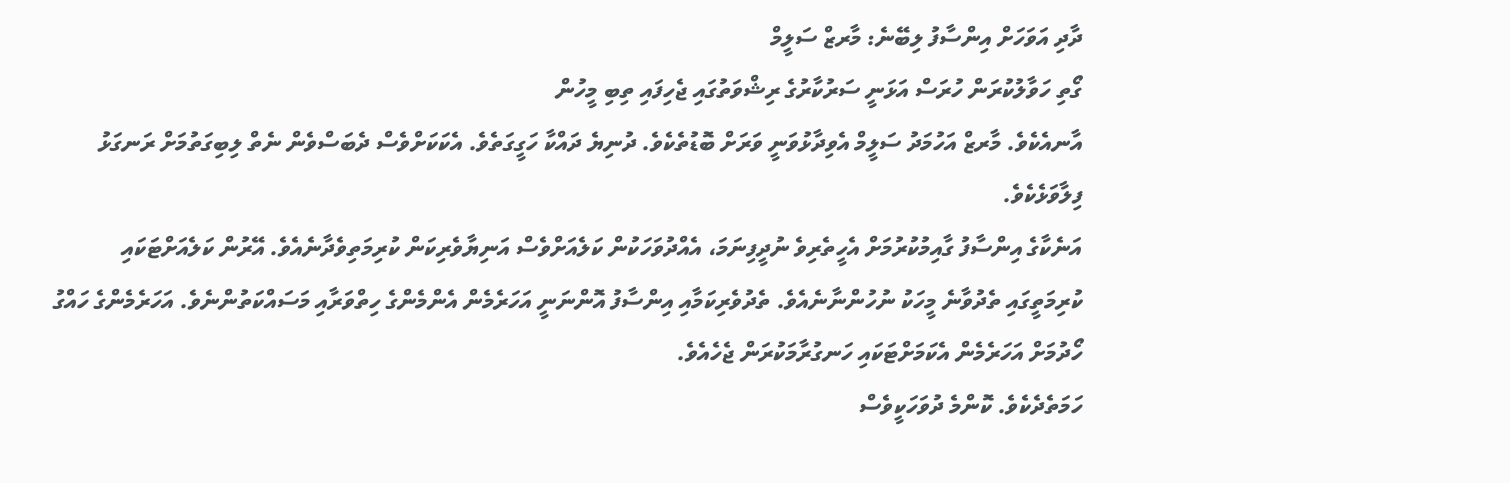ދާދި އަވަހަށް އިންސާފު ލިބޭނެ: މާރޒް ސަލީމް
ގޯތި ހަވާލުކުރަން ހުރަސް އަޅަނީ ސަރުކާރުގެ ރިޝްވަތުގައި ޖެހިފައި ތިބި މީހުން
އާނއެކެވެ. މާރޒް އަހުމަދު ސަލީމް އެވިދާޅުވަނީ ވަރަށް ބޮޑުތެކެވެ. ދުނިޔެ ދައްކާ ހަގީގަތެވެ. އެކަކަށްވެސް ދެބަސްވެން ނެތް ލިބިގަތުމަށް ރަނގަޅު ފިލާވަޅެކެވެ.
އަނެކާގެ އިންސާފު ގާއިމުކުރުމަށް އެހީތެރިވެ ނުދީފިނަމަ، އެއްދުވަހަކުން ކަލެއަށްވެސް އަނިޔާވެރިކަން ކުރިމަތިވެދާނެއެވެ. އޭރުން ކަލެއަށްޓަކައި ކުރިމަތީގައި ތެދުވާނެ މީހަކު ނުހުންނާނެއެވެ. ތެދުވެރިކަމާއި އިންސާފު އޮންނަނީ އަހަރެމެން އެންމެންގެ ހިތްވަރާއި މަސައްކަތުންނެވެ. އަހަރެމެންގެ ހައްގު ހޯދުމަށް އަހަރެމެން އެކަމަށްޓަކައި ހަނގުރާމަކުރަން ޖެހެއެވެ.
ހަމަތެދެކެވެ. ކޮންމެ ދުވަހަކީވެސް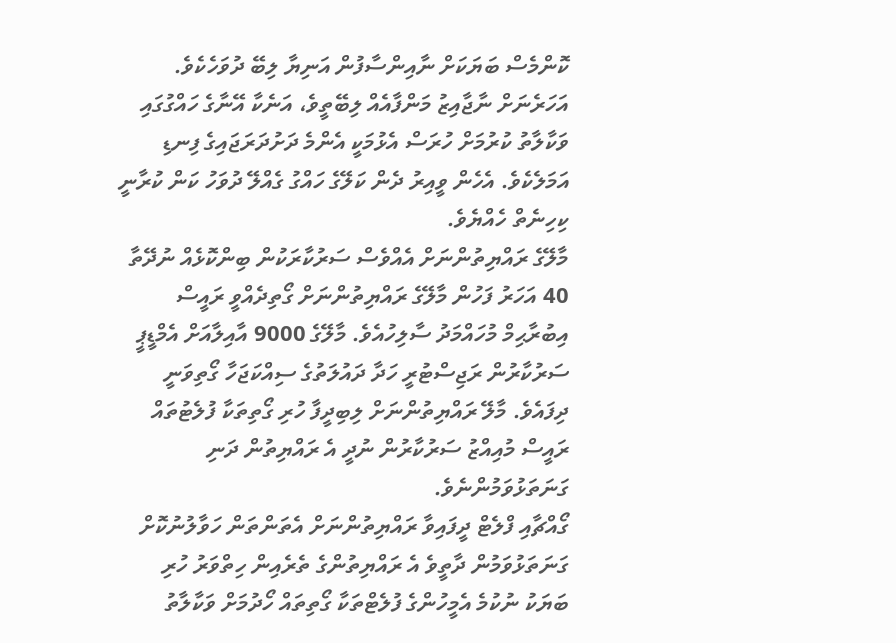ކޮންމެސް ބަޔަކަށް ނާއިންސާފުން އަނިޔާ ލިބޭ ދުވަހެކެވެ. އަހަރެނަށް ނާޖާއިޒު މަންފާއެއް ލިބޭތީވެ، އަނެކާ އޭނާގެ ހައްގުގައި ވަކާލާތު ކުރުމަށް ހުރަސް އެޅުމަކީ އެންމެ ދަށުދަރަޖައިގެ ފިނޑި އަމަލެކެވެ. އެހެން ވީއިރު ދެން ކަލޭގެ ހައްގު ގެއްލޭ ދުވަހު ކަން ކުރާނީ ކިހިނެތް ހެއްޔެވެ.
މާލޭގެ ރައްޔިތުންނަށް އެއްވެސް ސަރުކާރަކުން ބިންކޮޅެއް ނުދޭތާ 40 އަހަރު ފަހުން މާލޭގެ ރައްޔިތުންނަށް ގޯތިދެއްވީ ރައީސް އިބުރާޙިމް މުހައްމަދު ސާލިހުއެވެ. މާލޭގެ 9000 އާއިލާއަށް އެމްޑީޕީ ސަރުކާރުން ރަޖިސްޓުރީ ހަދާ ދައުލަތުގެ ސިއްކަޖަހާ ގޯތިވަނީ ދިފައެވެ. މާލޭ ރައްޔިތުންނަށް ލިބިދީފާ ހުރި ގޯތިތަކާ ފުލެޓުތައް ރައީސް މުއިއްޒު ސަރުކާރުން ނުދީ އެ ރައްޔިތުން ދަނި ގަނަތަޅުވަމުންނެވެ.
ގޯއްޗާއި ފްލެޓް ދީފައިވާ ރައްޔިތުންނަށް އެތަންތަން ހަވާލުނުކޮށް ގަނަތަޅުވަމުން ދާތީވެ އެ ރައްޔިތުންގެ ތެރެއިން ހިތްވަރު ހުރި ބަޔަކު ނުކުމެ އެމީހުންގެ ފުލެޓްތަކާ ގޯތިތައް ހޯދުމަށް ވަކާލާތު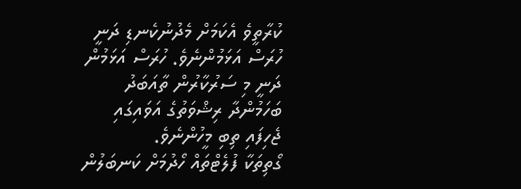ކުރާތީވެ އެކަމަށް މެދުނުކެނޑި ދަނީ ހުރަސް އަޅަމުންނެވެ. ހުރަސް އަޅަމުން ދަނީ މި ސަރުކާރުން ތާއަބަދު ބަހަމުންދާ ރިޝްވަތުގެ އަވައިގައި ޖެހިފައި ތިބި މީހުންނެވެ.
ގޯތިތަކާ ފުލެޓްތައް ހޯދުމަށް ކަނބަލުން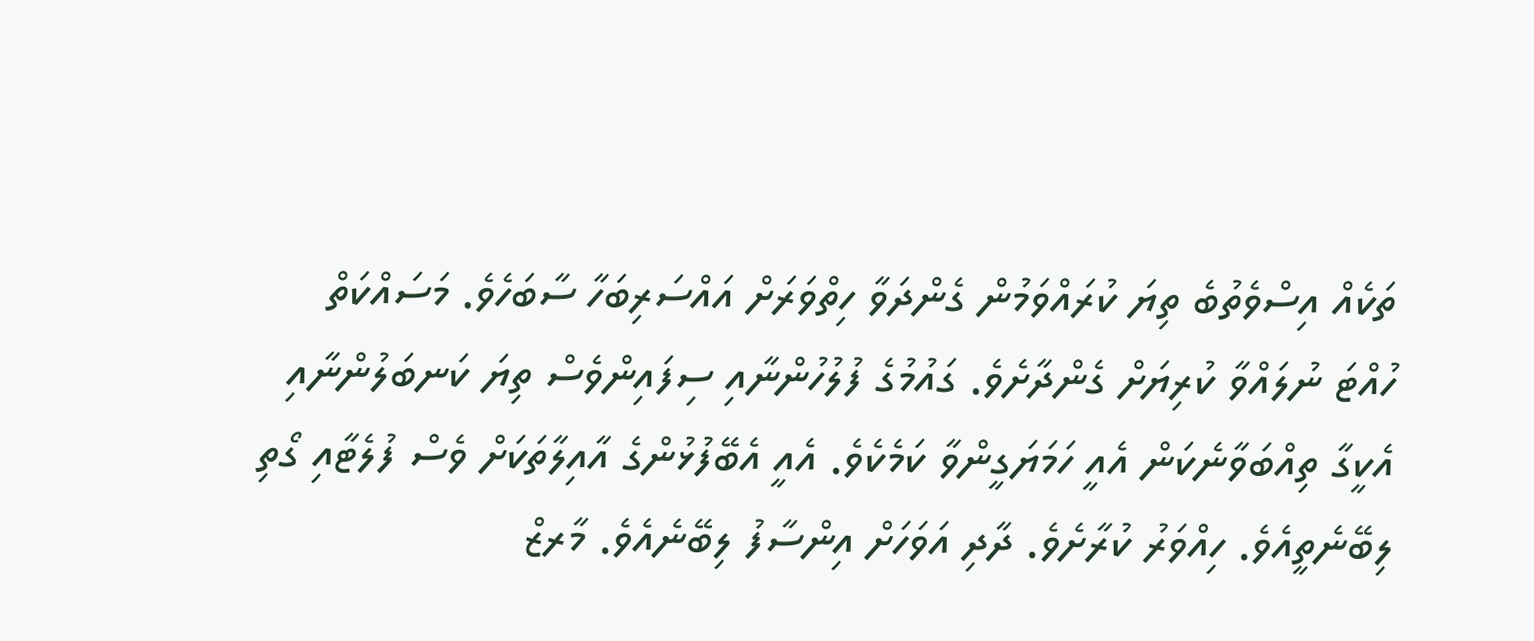ތަކެއް އިސްވެތުބެ ތިޔަ ކުރައްވަމުން ގެންދަވާ ހިތްވަރަށް އައްސަރިބަހާ ސާބަހެވެ. މަސައްކަތް ހުއްޓަ ނުލައްވާ ކުރިޔަށް ގެންދާށެވެ. ގައުމުގެ ފުލުހުންނާއި ސިފައިންވެސް ތިޔަ ކަނބަލުންނާއި އެކީގާ ތިއްބަވާނެކަން އެއީ ހަމަޔަގީންވާ ކަމެކެވެ. އެއީ އެބޭފުޅުންގެ އާއިލާތަކަށް ވެސް ފުލެޓާއި ގޯތި ލިބޭނެތީއެވެ. ހިއްވަރު ކުރާށެވެ. ދާދި އަވަހަށް އިންސާފު ލިބޭނެއެވެ. މާރޒް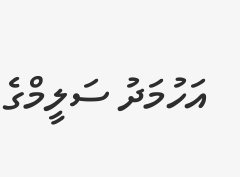އަހުމަދު ސަލީމްގެ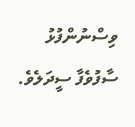ވިސްނުންފުޅު ސާފުވެފާ ސީދަލެވެ.